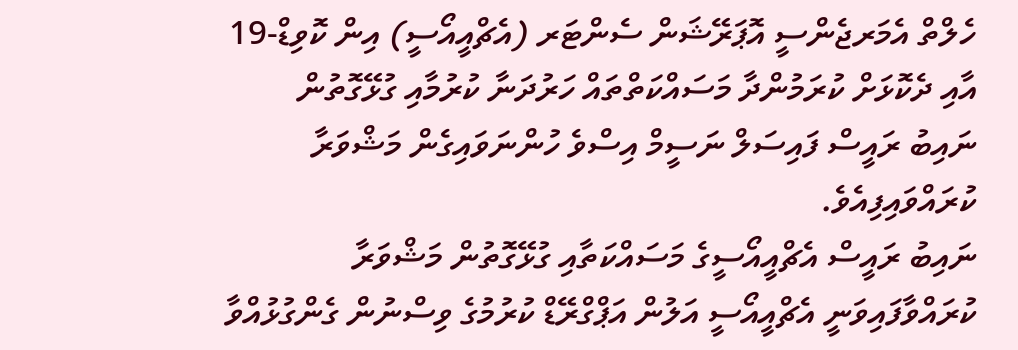ހެލްތް އެމަރޖެންސީ އޮޕަރޭޝަން ސެންޓަރ (އެޗްއީއޯސީ) އިން ކޮވިޑް-19 އާއި ދެކޮޅަށް ކުރަމުންދާ މަސައްކަތްތައް ހަރުދަނާ ކުރުމާއި ގުޅޭގޮތުން ނައިބު ރައީސް ފައިސަލް ނަސީމް އިސްވެ ހުންނަވައިގެން މަޝްވަރާ ކުރައްވައިފިއެވެ.
ނައިބު ރައީސް އެޗްއީއޯސީގެ މަސައްކަތާއި ގުޅޭގޮތުން މަޝްވަރާ ކުރައްވާފައިވަނީ އެޗްއީއޯސީ އަލުން އަޕްގްރޭޑް ކުރުމުގެ ވިސްނުން ގެންގުޅުއްވާ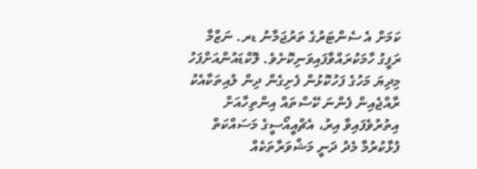ކަމަށް އެ ސެންޓަރުގެ ތަރުޖަމާނު ޑރ. ނަޒްމާ ރަފީގު ހާމަކުރައްވާފައިވަނިކޮށެވެ. ލޮކްޑައުންއަށްފަހު މިދިޔަ މަހުގެ ފަހުކޮޅުން ފެށިގެން ދިން ލުއިތަކާއެކު ރާއްޖެއިން ފެންނަ ކޭސްތައް އިންތިހާއަށް އިތުރުވެފައިވާ އިރު، އެޗްއީއޯސީގެ މަސައްކަތް ފުޅާކުރުމާ މެދު ދަނީ މަޝްވަރާތަކެއް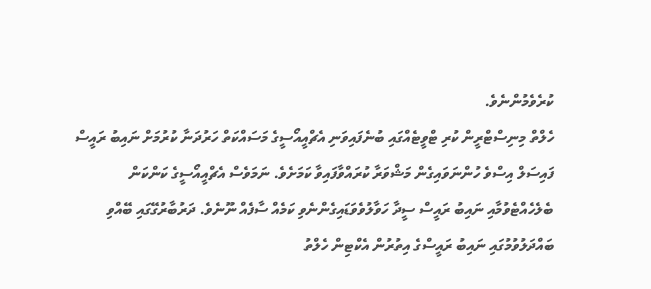ކުރެވެމުންނެވެ.
ހެލްތް މިނިސްޓްރީން ކުރި ޓްވީޓެއްގައި ބުނެފައިވަނި އެޗްއީއޯސީގެ މަސައްކަތް ހަރުދަނާ ކުރުމަށް ނައިބު ރައީސް ފައިސަލް އިސްވެ ހުންނަވައިގެން މަޝްވަރާ ކުރައްވާފައިވާ ކަމަށެވެ. ނަމަވެސް އެޗްއީއޯސީގެ ކަންކަން ބެލެހެއްޓެވުމާއި ނައިބު ރައީސް ސީދާ ހަވާލުވެވަޑައިގެންނެވި ކަމެއް ސާފެއް ނޫނެވެ. ދަރުބާރުގޭގައި ބޭއްވި ބައްދަލުވުމުގައި ނައިބު ރައީސްގެ އިތުރުން އެކްޓިން ހެލްތު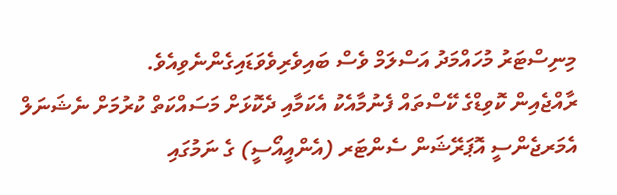މިނިސްޓަރު މުހައްމަދު އަސްލަމް ވެސް ބައިވެރިވެވަޑައިގެންނެވިއެވެ.
ރާއްޖެއިން ކޮވިޑްގެ ކޭސްތައް ފެނުމާއެކު އެކަމާއި ދެކޮޅަށް މަސައްކަތް ކުރުމަށް ނެޝަނަލް އެމަރޖެންސީ އޮޕަރޭޝަން ސެންޓަރ (އެންއީއޯސީ) ގެ ނަމުގައި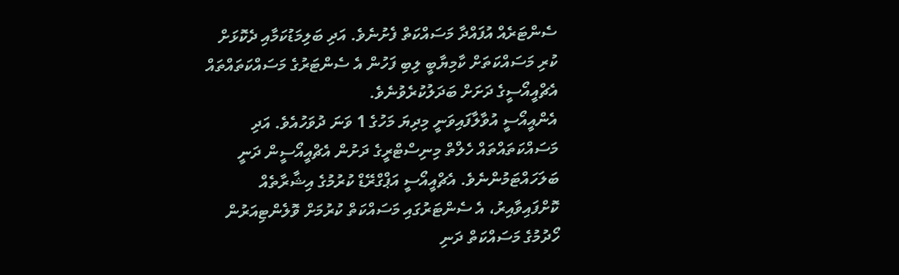ސެންޓަރެއް އުފައްދާ މަސައްކަތް ފެށުނެވެ. އަދި ބަލިމަޑުކަމާއި ދެކޮޅަށް ކުރި މަސައްކަތަށް ކާމިޔާބީ ލިބި ފަހުން އެ ސެންޓަރުގެ މަސައްކަތައްތައް އެޗްއީއޯސީގެ ދަށަށް ބަދަލުކުރެވުނެވެ.
އެންއީއޯސީ އުވާލާފައިވަނީ މިދިޔަ މަހުގެ 1 ވަނަ ދުވަހުއެވެ. އަދި މަސައްކަތައްތައް ހެލްތް މިނިސްޓްރީގެ ދަށުން އެޗްއީއޯސީން ދަނީ ބަލަހައްޓަމުންނެވެ. އެޗްއީއޯސީ އަޕްގްރޭޑް ކުރުމުގެ އިޝާރާތެއް ކޮށްފައިވާއިރު، އެ ސެންޓަރުގައި މަސައްކަތް ކުރުމަށް ވޮލެންޓިއަރުން ހޯދުމުގެ މަސައްކަތް ދަނި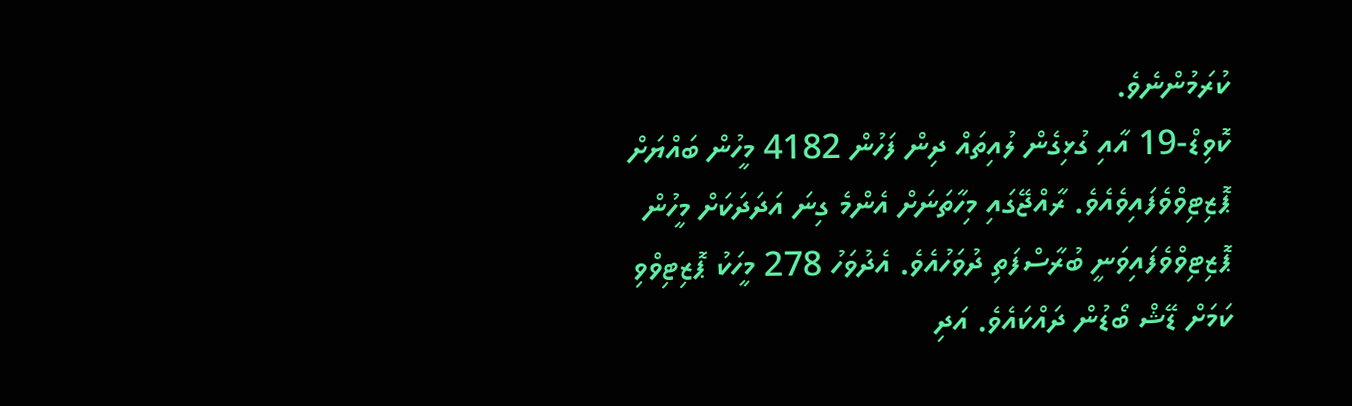ކުރަމުންނެވެ.
ކޮވިޑް-19 އާއި ގުޅިގެން ލުއިތައް ދިން ފަހުން 4182 މީހުން ބައްޔަށް ޕޮޒިޓިވްވެފައިވެއެވެ. ރާއްޖޭގައި މިހާތަނަށް އެންމެ ގިނަ އަދަދަކަށް މީހުން ޕޮޒިޓިވްވެފައިވަނީ ބުރާސްފަތި ދުވަހުއެވެ. އެދުވަހު 278 މީހަކު ޕޮޒިޓިވްވި ކަމަށް ޑޭޝް ބޯޑުން ދައްކައެވެ. އަދި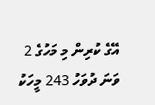އޭގެ ކުރިން މި މަހުގެ 2 ވަނަ ދުވަހު 243 މީހަކު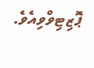ޕޮޒިޓިވްވިއެވެ.